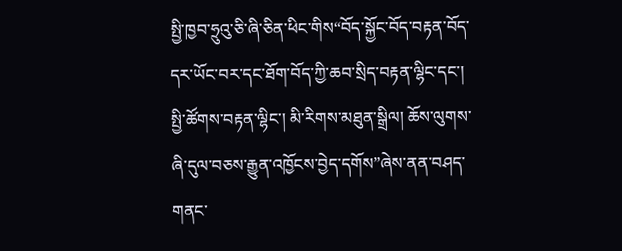སྤྱི་ཁྱབ་ཧྲུའུ་ཅི་ཞི་ཅིན་ཕིང་གིས“བོད་སྐྱོང་བོད་བརྟན་བོད་དར་ཡོང་བར་དང་ཐོག་བོད་ཀྱི་ཆབ་སྲིད་བརྟན་ལྷིང་དང་། སྤྱི་ཚོགས་བརྟན་ལྷིང་། མི་རིགས་མཐུན་སྒྲིལ། ཆོས་ལུགས་ཞི་དུལ་བཅས་རྒྱུན་འཁྱོངས་བྱེད་དགོས”ཞེས་ནན་བཤད་གནང་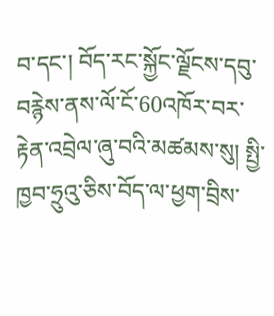བ་དང་། བོད་རང་སྐྱོང་ལྗོངས་དབུ་བརྙེས་ནས་ལོ་ངོ་60འཁོར་བར་རྟེན་འབྲེལ་ཞུ་བའི་མཚམས་སུ། སྤྱི་ཁྱབ་ཧྲུའུ་ཅིས་བོད་ལ་ཕྱག་བྲིས་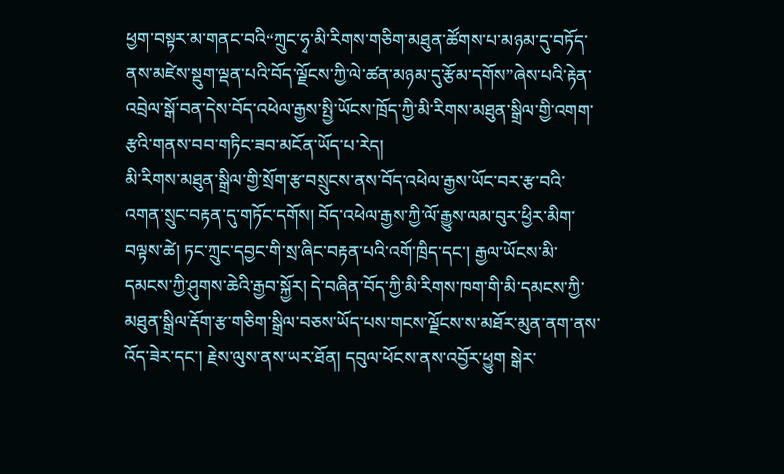ཕྱག་བསྟར་མ་གནང་བའི“ཀྲུང་ཧྭ་མི་རིགས་གཅིག་མཐུན་ཚོགས་པ་མཉམ་དུ་བཏོད་ནས་མཛེས་སྡུག་ལྡན་པའི་བོད་ལྗོངས་ཀྱི་ལེ་ཚན་མཉམ་དུ་རྩོམ་དགོས”ཞེས་པའི་རྟེན་འབྲེལ་སྒོ་བན་དེས་བོད་འཕེལ་རྒྱས་སྤྱི་ཡོངས་ཁྲོད་ཀྱི་མི་རིགས་མཐུན་སྒྲིལ་གྱི་འགག་རྩའི་གནས་བབ་གཏིང་ཟབ་མངོན་ཡོད་པ་རེད།
མི་རིགས་མཐུན་སྒྲིལ་གྱི་སྲོག་རྩ་བསྲུངས་ནས་བོད་འཕེལ་རྒྱས་ཡོང་བར་རྩ་བའི་འགན་སྲུང་བརྟན་དུ་གཏོང་དགོས། བོད་འཕེལ་རྒྱས་ཀྱི་ལོ་རྒྱུས་ལམ་བུར་ཕྱིར་མིག་བལྟས་ཚེ། ཏང་ཀྲུང་དབྱང་གི་སྲ་ཞིང་བརྟན་པའི་འགོ་ཁྲིད་དང་། རྒྱལ་ཡོངས་མི་དམངས་ཀྱི་ཤུགས་ཆེའི་རྒྱབ་སྐྱོར། དེ་བཞིན་བོད་ཀྱི་མི་རིགས་ཁག་གི་མི་དམངས་ཀྱི་མཐུན་སྒྲིལ་རྡོག་རྩ་གཅིག་སྒྲིལ་བཅས་ཡོད་པས་གངས་ལྗོངས་ས་མཐོར་མུན་ནག་ནས་འོད་ཟེར་དང་། རྗེས་ལུས་ནས་ཡར་ཐོན། དབུལ་ཕོངས་ནས་འབྱོར་ཕྱུག སྒེར་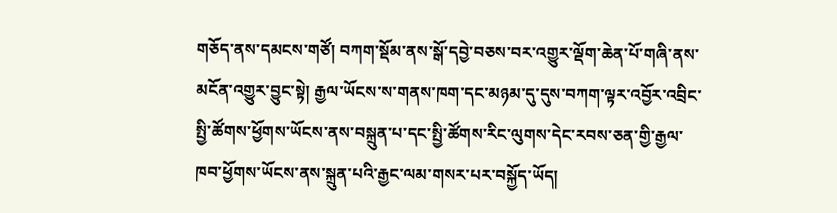གཅོད་ནས་དམངས་གཙོ། བཀག་སྡོམ་ནས་སྒོ་དབྱེ་བཅས་བར་འགྱུར་ལྡོག་ཆེན་པོ་གཞི་ནས་མངོན་འགྱུར་བྱུང་སྟེ། རྒྱལ་ཡོངས་ས་གནས་ཁག་དང་མཉམ་དུ་དུས་བཀག་ལྟར་འབྱོར་འབྲིང་སྤྱི་ཚོགས་ཕྱོགས་ཡོངས་ནས་བསྐྲུན་པ་དང་སྤྱི་ཚོགས་རིང་ལུགས་དེང་རབས་ཅན་གྱི་རྒྱལ་ཁབ་ཕྱོགས་ཡོངས་ནས་སྐྲུན་པའི་རྒྱང་ལམ་གསར་པར་བསྐྱོད་ཡོད།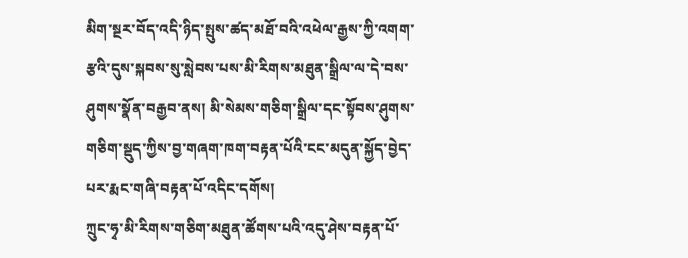མིག་སྔར་བོད་འདི་ཉིད་སྤུས་ཚད་མཐོ་བའི་འཕེལ་རྒྱས་ཀྱི་འགག་རྩའི་དུས་སྐབས་སུ་སླེབས་པས་མི་རིགས་མཐུན་སྒྲིལ་ལ་དེ་བས་ཤུགས་སྣོན་བརྒྱབ་ནས། མི་སེམས་གཅིག་སྒྲིལ་དང་སྟོབས་ཤུགས་གཅིག་སྡུད་ཀྱིས་བྱ་གཞག་ཁག་བརྟན་པོའི་ངང་མདུན་སྐྱོད་བྱེད་པར་རྨང་གཞི་བརྟན་པོ་འདིང་དགོས།
ཀྲུང་ཧྭ་མི་རིགས་གཅིག་མཐུན་ཚོགས་པའི་འདུ་ཤེས་བརྟན་པོ་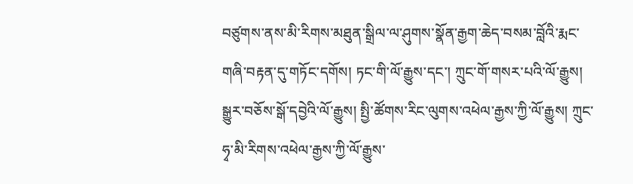བཙུགས་ནས་མི་རིགས་མཐུན་སྒྲིལ་ལ་ཤུགས་སྣོན་རྒྱག་ཆེད་བསམ་བློའི་རྨང་གཞི་བརྟན་དུ་གཏོང་དགོས། ཏང་གི་ལོ་རྒྱུས་དང་། ཀྲུང་གོ་གསར་པའི་ལོ་རྒྱུས། སྒྱུར་བཅོས་སྒོ་དབྱེའི་ལོ་རྒྱུས། སྤྱི་ཚོགས་རིང་ལུགས་འཕེལ་རྒྱས་ཀྱི་ལོ་རྒྱུས། ཀྲུང་ཧྭ་མི་རིགས་འཕེལ་རྒྱས་ཀྱི་ལོ་རྒྱུས་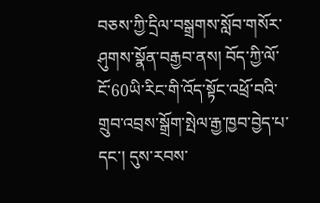བཅས་ཀྱི་དྲིལ་བསྒྲགས་སློབ་གསོར་ཤུགས་སྣོན་བརྒྱབ་ནས། བོད་ཀྱི་ལོ་ངོ་60ཡི་རིང་གི་འོད་སྟོང་འཕྲོ་བའི་གྲུབ་འབྲས་སྒྲོག་སྤེལ་རྒྱ་ཁྱབ་བྱེད་པ་དང་། དུས་རབས་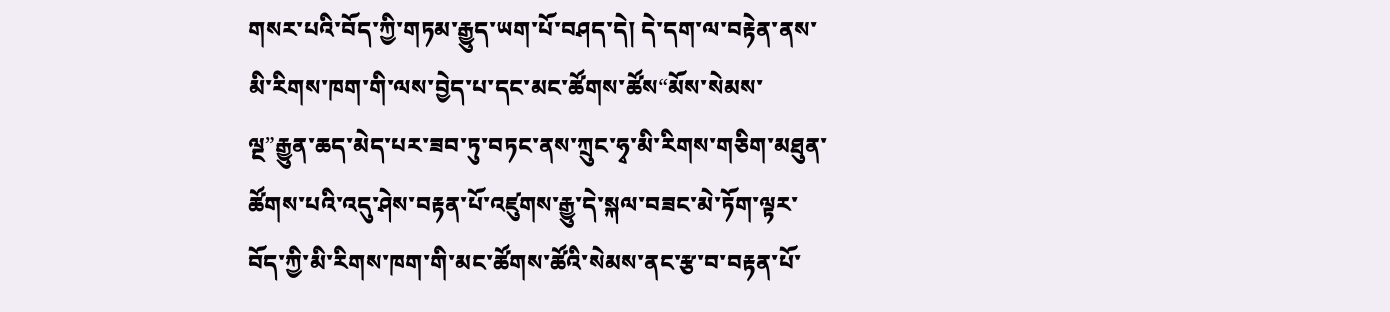གསར་པའི་བོད་ཀྱི་གཏམ་རྒྱུད་ཡག་པོ་བཤད་དེ། དེ་དག་ལ་བརྟེན་ནས་མི་རིགས་ཁག་གི་ལས་བྱེད་པ་དང་མང་ཚོགས་ཚོས“མོས་སེམས་ལྔ”རྒྱུན་ཆད་མེད་པར་ཟབ་ཏུ་བཏང་ནས་ཀྲུང་ཧྭ་མི་རིགས་གཅིག་མཐུན་ཚོགས་པའི་འདུ་ཤེས་བརྟན་པོ་འཛུགས་རྒྱུ་དེ་སྐལ་བཟང་མེ་ཏོག་ལྟར་བོད་ཀྱི་མི་རིགས་ཁག་གི་མང་ཚོགས་ཚོའི་སེམས་ནང་རྩ་བ་བརྟན་པོ་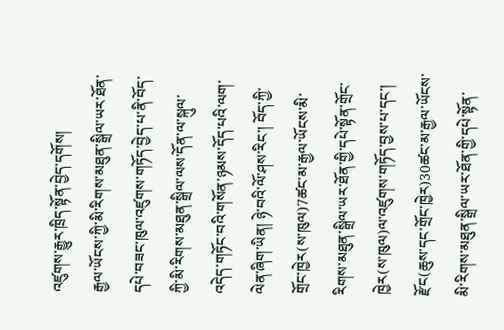འཛུགས་རྒྱུར་ཁྲིད་སྟོན་བྱེད་དགོས།
རྒྱལ་ཡོངས་ཀྱི་མི་རིགས་མཐུན་སྒྲིལ་ཡར་ཐོན་དཔེ་བཟང་ཁུལ་འཛུགས་གཏོད་བྱེད་པ་ནི་བོད་ཀྱི་མི་རིགས་མཐུན་སྒྲིལ་ལས་དོན་ལ་སྐུལ་འདེད་གཏོང་བའི་གསོན་ཉམས་དོད་པའི་ལག་ལེན་ཞིག་ཡིན། ཉེ་བའི་ལོ་ཤས་རིང་། བོད་ཀྱི་གྲོང་ཁྱེར(ས་ཁུལ)7ཚང་མ་རྒྱལ་ཡོངས་མི་རིགས་མཐུན་སྒྲིལ་ཡར་ཐོན་གྱི་དཔེ་སྟོན་གྲོང་ཁྱེར(ས་ཁུལ)ལ་འཛུགས་གཏོད་བྱས་པ་དང་། རྫོང(ཆུས་དང་གྲོང་ཁྱེར)30ཚང་མ་རྒྱལ་ཡོངས་མི་རིགས་མཐུན་སྒྲིལ་ཡར་ཐོན་གྱི་དཔེ་སྟོན་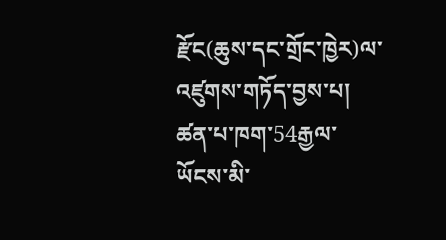རྫོང(ཆུས་དང་གྲོང་ཁྱེར)ལ་འཛུགས་གཏོད་བྱས་པ། ཚན་པ་ཁག་54རྒྱལ་ཡོངས་མི་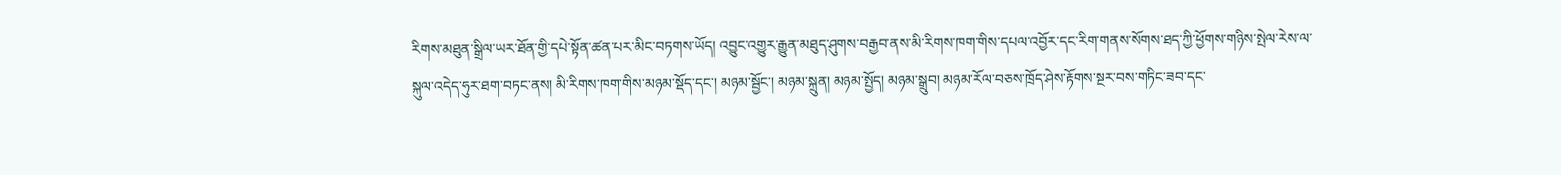རིགས་མཐུན་སྒྲིལ་ཡར་ཐོན་གྱི་དཔེ་སྟོན་ཚན་པར་མིང་བཏགས་ཡོད། འབྱུང་འགྱུར་རྒྱུན་མཐུད་ཤུགས་བརྒྱབ་ནས་མི་རིགས་ཁག་གིས་དཔལ་འབྱོར་དང་རིག་གནས་སོགས་ཐད་ཀྱི་ཕྱོགས་གཉིས་སྤེལ་རེས་ལ་སྐུལ་འདེད་ཧུར་ཐག་བཏང་ནས། མི་རིགས་ཁག་གིས་མཉམ་སྡོད་དང་། མཉམ་སྦྱོང་། མཉམ་སྐྲུན། མཉམ་སྤྱོད། མཉམ་སྒྲུབ། མཉམ་རོལ་བཅས་ཁྲོད་ཤེས་རྟོགས་སྔར་བས་གཏིང་ཟབ་དང་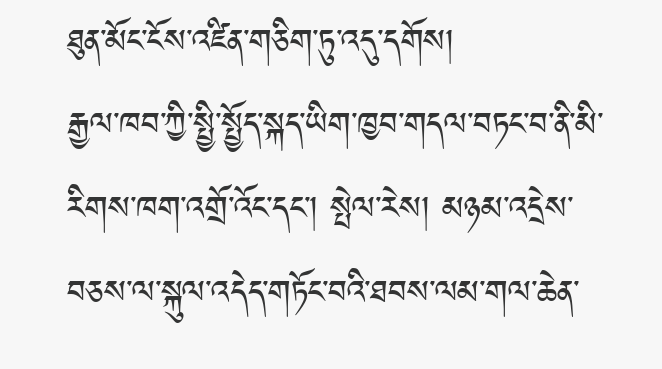ཐུན་མོང་ངོས་འཛིན་གཅིག་ཏུ་འདུ་དགོས།
རྒྱལ་ཁབ་ཀྱི་སྤྱི་སྤྱོད་སྐད་ཡིག་ཁྱབ་གདལ་བཏང་བ་ནི་མི་རིགས་ཁག་འགྲོ་འོང་དང་། སྤེལ་རེས། མཉམ་འདྲེས་བཅས་ལ་སྐུལ་འདེད་གཏོང་བའི་ཐབས་ལམ་གལ་ཆེན་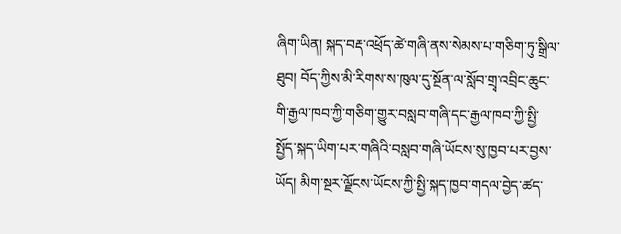ཞིག་ཡིན། སྐད་བརྡ་འཕྲོད་ཚེ་གཞི་ནས་སེམས་པ་གཅིག་ཏུ་སྒྲིལ་ཐུབ། བོད་ཀྱིས་མི་རིགས་ས་ཁུལ་དུ་སྔོན་ལ་སློབ་གྲྭ་འབྲིང་ཆུང་གི་རྒྱལ་ཁབ་ཀྱི་གཅིག་གྱུར་བསླབ་གཞི་དང་རྒྱལ་ཁབ་ཀྱི་སྤྱི་སྤྱོད་སྐད་ཡིག་པར་གཞིའི་བསླབ་གཞི་ཡོངས་སུ་ཁྱབ་པར་བྱས་ཡོད། མིག་སྔར་ལྗོངས་ཡོངས་ཀྱི་སྤྱི་སྐད་ཁྱབ་གདལ་བྱེད་ཚད་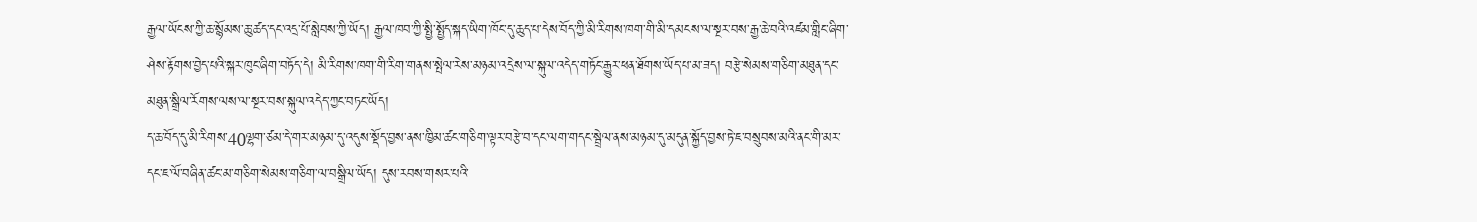རྒྱལ་ཡོངས་ཀྱི་ཆ་སྙོམས་ཆུ་ཚད་དང་འདྲ་པོ་སླེབས་ཀྱི་ཡོད། རྒྱལ་ཁབ་ཀྱི་སྤྱི་སྤྱོད་སྐད་ཡིག་ཁོང་དུ་ཆུད་པ་དེས་བོད་ཀྱི་མི་རིགས་ཁག་གི་མི་དམངས་ལ་སྔར་བས་རྒྱ་ཆེ་བའི་འཛམ་གླིང་ཞིག་ཤེས་རྟོགས་བྱེད་པའི་སྐར་ཁུང་ཞིག་བཏོད་དེ། མི་རིགས་ཁག་གི་རིག་གནས་སྤེལ་རེས་མཉམ་འདྲེས་ལ་སྐུལ་འདེད་གཏོང་རྒྱུར་ཕན་ཐོགས་ཡོད་པ་མ་ཟད། བརྩེ་སེམས་གཅིག་མཐུན་དང་མཐུན་སྒྲིལ་རོགས་ལས་ལ་སྔར་བས་སྐུལ་འདེད་ཀྱང་བཏང་ཡོད།
ད་ཆ་བོད་དུ་མི་རིགས་40ལྷག་ཙམ་དེ་གར་མཉམ་དུ་འདུས་སྡོད་བྱས་ནས་ཁྱིམ་ཚང་གཅིག་ལྟར་བརྩེ་བ་དང་ལག་གདང་སྦྲེལ་ནས་མཉམ་དུ་མདུན་སྐྱོད་བྱས་ཏེ་ཇ་བསྲུབས་མའི་ནང་གི་མར་དང་ཇ་ལོ་བཞིན་ཚང་མ་གཅིག་སེམས་གཅིག་ལ་བསྒྲིལ་ཡོད། དུས་རབས་གསར་པའི་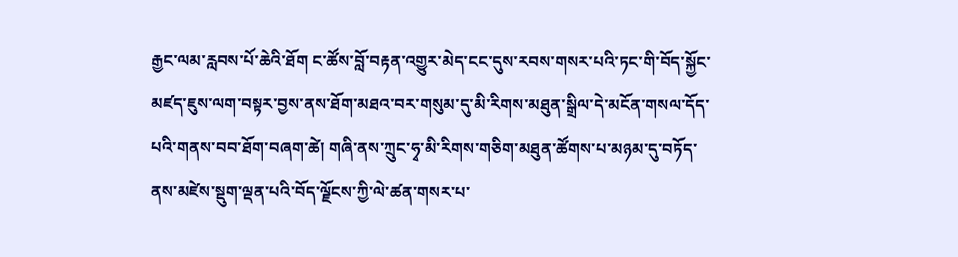རྒྱང་ལམ་རླབས་པོ་ཆེའི་ཐོག ང་ཚོས་བློ་བརྟན་འགྱུར་མེད་ངང་དུས་རབས་གསར་པའི་ཏང་གི་བོད་སྐྱོང་མཛད་ཇུས་ལག་བསྟར་བྱས་ནས་ཐོག་མཐའ་བར་གསུམ་དུ་མི་རིགས་མཐུན་སྒྲིལ་དེ་མངོན་གསལ་དོད་པའི་གནས་བབ་ཐོག་བཞག་ཚེ། གཞི་ནས་ཀྲུང་ཧྭ་མི་རིགས་གཅིག་མཐུན་ཚོགས་པ་མཉམ་དུ་བཏོད་ནས་མཛེས་སྡུག་ལྡན་པའི་བོད་ལྗོངས་ཀྱི་ལེ་ཚན་གསར་པ་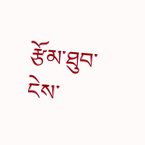རྩོམ་ཐུབ་ངེས་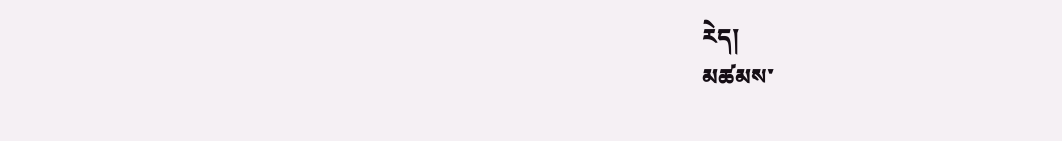རེད།
མཚམས་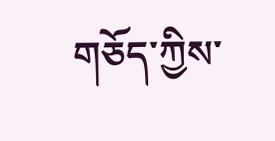གཅོད་ཀྱིས་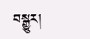བསྒྱུར།